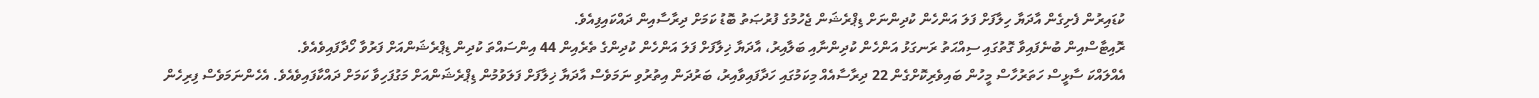ކުޑައިރުން ފެށިގެން އާދަޔާ ހިލާފަށް ފަލަ އަންހެން ކުދިންނަށް ޑިޕްރެޝަން ޖެހުމުގެ ފުރުޞަތު ބޮޑު ކަމަށް ދިރާސާއިން ދައްކައިފިއެވެ.
ރޮއިޓާސްއިން ބުނެފައިވާ ގޮތުގައި ސިއްޙަތު ރަނގަޅު އަންހެން ކުދިންނާއި ބަލާއިރު، އާދަޔާ ޚިލާފަށް ފަލަ އަންހެން ކުދިންގެ ތެރެއިން 44 އިންސައްތަ ކުދިން ޑިޕްރެޝަންއަށް ފަރުވާ ހޯދާފައިވެއެވެ.
އެއްލައްކަ ސާޅީސް ހަތަރުހާސް މީހުން ބައިވެރިކޮށްގެން 22 ދިރާސާއެއް މިކަމުގައި ހަދާފައިވާއިރު، ބަރުދަން އިތުރުވި ނަމަވެސް އާދަޔާ ޚިލާފަށް ފަލަވުމުން ޑިޕްރެޝަންއަށް މަގުފަހިވާ ކަމަށް ދައްކާފައިވެއެވެ. އެހެންނަމަވެސް ފިރިހެން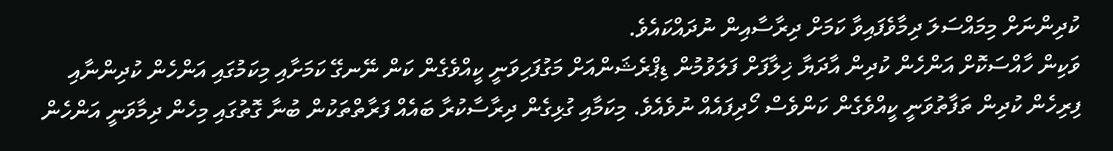ކުދިންނަށް މިމައްސަލަ ދިމާވެފައިވާ ކަމަށް ދިރާސާއިން ނުދައްކައެވެ.
ވަކިން ހާއްސަކޮށް އަންހެން ކުދިން އާދަޔާ ޚިލާފަށް ފަލަވުމުން ޑިޕްރެޝަންއަށް މަގުފަހިވަނީ ކީއްވެގެން ކަން ނޭނގޭ ކަމަށާއި މިކަމުގައި އަންހެން ކުދިންނާއި ފިރިހެން ކުދިން ތަފާތުވަނީ ކީއްވެގެން ކަންވެސް ހޯދިފައެއް ނުވެއެވެ. މިކަމާއި ގުޅިގެން ދިރާސާކުރާ ބައެއް ފަރާތްތަކުން ބުނާ ގޮތުގައި މިހެން ދިމާވަނީ އަންހެން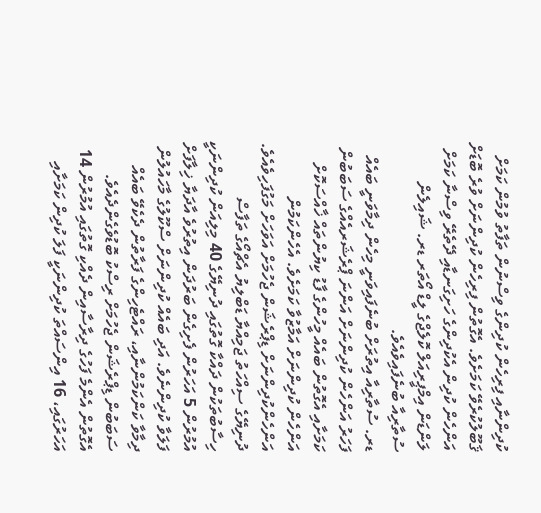ކުދިންނާއި ފިރިހެން ކުދިންގެ ވިސްނުން ތަފާތު ވުމުން ކަމަށް ޤަބޫލުކުރެވޭ ކަމަށެވެ. އެގޮތުން ފިރިހެން ކުދިންނަށް ވުރެ ބޮޑަށް އަންހެން ކުދިން އެކުދިންގެ ހަށިގަނޑާއި ދޭތެރޭ ވިސްނާ ކަމަށް ލަންޑަން އިމްޕީރިއަލް ކޮލެޖްގެ ލީޑް އޯތަރ ޑރ. ޝައިލެން ސުތާރިއާ ބުނެފައިވެއެވެ.
ޑރ. ސުތާރިއާ އިތުރަށް ބުނެފައިވަނީ މިހެން ދިމާވަނީ ބައެއް ފަހަރު އަންހެން ކުދިންނަށް އަންނަ ޕްރެޝަރއެއްގެ ސަބަބުން ކަމަށާއި އެގޮތުން ބައެއް މީހުންގެ ފާޑު ކިޔުންތައް ޚާއްސަކޮށް އަންހެން ކުދިންނަށް އަމާޒުވާ ކަމަށެވެ. އެހެންކަމުން އަންހެންކުދިންނަށް ޑިޕްރެޝަން ޖެހުމަށް އަވަހަށް މަގުފަހިވެއެވެ.
ދުނިޔޭގެ ސިއްހަތު ޖަމިއްޔާ ޑަބްލިޔު އެޗްއޯގެ ތަފާސް ހިސާބުތަކުން ދައްކާ ގޮތުގައި ދުނިޔޭގެ 40 މިލިއަން ކުދިންނަކީ އުމުރުން 5 އަހަރުން ފެށިގެން ބަރުދަން އިތުރުވެ އާދަޔާ ޚިލާފަށް ފަލަވާ ކުދިންނެވެ. އަދި ބައެއް ކުދިންނަށް ސްކޫލުގެ މާހައުލުން ދިމާވާ ކަންކަމުންނާއި، ރައްޓެހިންގެ ފަރާތުން ދެކެވޭ ބައެއް ސަބަބުން ޑިޕްރެޝަން ޖެހުމަށް ރިސްކު ބޮޑުވެގެންދެއެވެ.
އެގޮތުން އެންމެ ފަހުގެ ދިރާސާއިން ދެއްކި ގޮތުގައި އުމުރުން 14 އަހަރުގައި، 16 އިންސައްތަ ކުދިންނަކީ ފަލަ ކުދިން ކަމަށާއި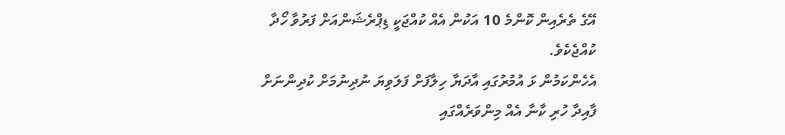އޭގެ ތެރެއިން ކޮންމެ 10 އަކުން އެއް ކުއްޖަކީ ޑިޕްރެޝަންއަށް ފަރުވާ ހޯދާ ކުއްޖެކެވެ.
އެހެންކަމުން ޅަ އުމުރުގައި އާދަޔާ ހިލާފަށް ފަލަވިޔަ ނުދިނުމަށް ކުދިންނަށް ފާއިދާ ހުރި ކާނާ އެއް މިންވަރެއްގައި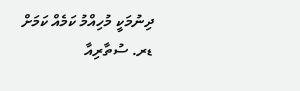ދިނުމަކީ މުހިއްމު ކަމެއް ކަމަށް ޑރ. ސުތާރިއާ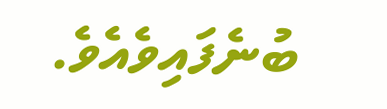ބުނެފައިވެއެވެ.